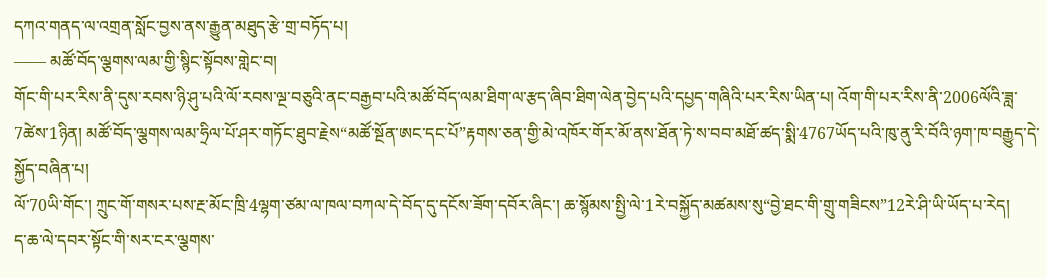དཀའ་གནད་ལ་འགྲན་སློང་བྱས་ནས་རྒྱུན་མཐུད་རྩེ་གྲ་བཏོད་པ།
—— མཚོ་བོད་ལྕགས་ལམ་གྱི་སྙིང་སྟོབས་གླེང་བ།
གོང་གི་པར་རིས་ནི་དུས་རབས་ཉི་ཤུ་པའི་ལོ་རབས་ལྔ་བཅུའི་ནང་བརྒྱབ་པའི་མཚོ་བོད་ལམ་ཐིག་ལ་རྩད་ཞིབ་ཐིག་ལེན་བྱེད་པའི་དཔྱད་གཞིའི་པར་རིས་ཡིན་པ། འོག་གི་པར་རིས་ནི་2006ལོའི་ཟླ་7ཚེས་1ཉིན། མཚོ་བོད་ལྕགས་ལམ་ཧྲིལ་པོ་ཤར་གཏོང་ཐུབ་རྗེས“མཚོ་སྔོན་ཨང་དང་པོ”རྟགས་ཅན་གྱི་མེ་འཁོར་གོར་མོ་ནས་ཐོན་ཏེ་ས་བབ་མཐོ་ཚད་སྨི་4767ཡོད་པའི་ཁུ་ནུ་རི་བོའི་ཉག་ཁ་བརྒྱུད་དེ་སྐྱོད་བཞིན་པ།
ལོ་70ཡི་གོང་། ཀྲུང་གོ་གསར་པས་རྔ་མོང་ཁྲི་4ལྷག་ཙམ་ལ་ཁལ་བཀལ་དེ་བོད་དུ་དངོས་ཟོག་དབོར་ཞིང་། ཆ་སྙོམས་སྤྱི་ལེ་1རེ་བསྐྱོད་མཚམས་སུ“བྱེ་ཐང་གི་གྲུ་གཟིངས”12རེ་ཤི་ཡི་ཡོད་པ་རེད།
ད་ཆ་ལེ་དབར་སྟོང་གི་སར་ངར་ལྕགས་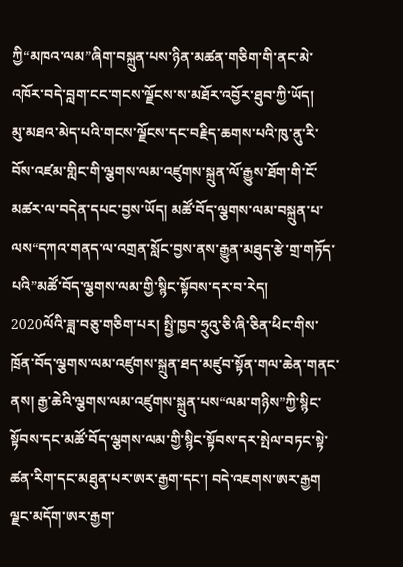ཀྱི“མཁའ་ལམ”ཞིག་བསྐྲུན་པས་ཉིན་མཚན་གཅིག་གི་ནང་མེ་འཁོར་བདེ་བླག་ངང་གངས་ལྗོངས་ས་མཐོར་འབྱོར་ཐུབ་ཀྱི་ཡོད།
མུ་མཐའ་མེད་པའི་གངས་ལྗོངས་དང་བརྗིད་ཆགས་པའི་ཁུ་ནུ་རི་བོས་འཛམ་གླིང་གི་ལྕགས་ལམ་འཛུགས་སྐྲུན་ལོ་རྒྱུས་ཐོག་གི་ངོ་མཚར་ལ་བདེན་དཔང་བྱས་ཡོད། མཚོ་བོད་ལྕགས་ལམ་བསྐྲུན་པ་ལས“དཀའ་གནད་ལ་འགྲན་སློང་བྱས་ནས་རྒྱུན་མཐུད་རྩེ་གྲ་གཏོད་པའི”མཚོ་བོད་ལྕགས་ལམ་གྱི་སྙིང་སྟོབས་དར་བ་རེད།
2020ལོའི་ཟླ་བཅུ་གཅིག་པར། སྤྱི་ཁྱབ་ཧྲུའུ་ཅི་ཞི་ཅིན་ཕིང་གིས་ཁྲོན་བོད་ལྕགས་ལམ་འཛུགས་སྐྲུན་ཐད་མཛུབ་སྟོན་གལ་ཆེན་གནང་ནས། རྒྱ་ཆེའི་ལྕགས་ལམ་འཛུགས་སྐྲུན་པས“ལམ་གཉིས”ཀྱི་སྙིང་སྟོབས་དང་མཚོ་བོད་ལྕགས་ལམ་གྱི་སྙིང་སྟོབས་དར་སྤེལ་བཏང་སྟེ་ཚན་རིག་དང་མཐུན་པར་ཨར་རྒྱག་དང་། བདེ་འཇགས་ཨར་རྒྱག ལྗང་མདོག་ཨར་རྒྱག་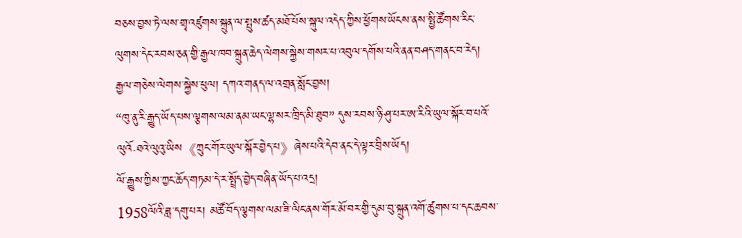བཅས་བྱས་ཏེ་ལས་གྲྭ་འཛུགས་སྐྲུན་ལ་སྤུས་ཚད་མཐོ་པོས་སྐུལ་འདེད་ཀྱིས་ཕྱོགས་ཡོངས་ནས་སྤྱི་ཚོགས་རིང་ལུགས་དེང་རབས་ཅན་གྱི་རྒྱལ་ཁབ་སྐྲུན་ཆེད་ལེགས་སྐྱེས་གསར་པ་འབུལ་དགོས་པའི་ནན་བཤད་གནང་བ་རེད།
རྒྱལ་གཅེས་ལེགས་སྐྱེས་ཕུལ། དཀའ་གནད་ལ་འགྲན་སློང་བྱས།
“ཁུ་ནུ་རི་རྒྱུད་ཡོད་པས་ལྕགས་ལམ་ནམ་ཡང་ལྷ་སར་ཁྲིད་མི་ཐུབ” དུས་རབས་ཉི་ཤུ་པར་ཨ་རིའི་ཡུལ་སྐོར་བ་པའོ་ལུའོ·ཐའེ་ལུའུ་ཡིས《ཀྲུང་གོར་ཡུལ་སྐོར་བྱེད་པ》ཞེས་པའི་དེབ་ནང་དེ་ལྟར་བྲིས་ཡོད།
ལོ་རྒྱུས་ཀྱིས་ཀྱང་ཆོད་གཏམ་དེ་ར་སྤྲོད་བྱེད་བཞིན་ཡོད་པ་འདྲ།
1958ལོའི་ཟླ་དགུ་པར། མཚོ་བོད་ལྕགས་ལམ་ཟི་ལིང་ནས་གོར་མོ་བར་གྱི་དུམ་བུ་སྐྲུན་འགོ་ཚུགས་པ་དང་ཆབས་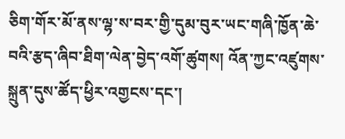ཅིག་གོར་མོ་ནས་ལྷ་ས་བར་གྱི་དུམ་བུར་ཡང་གཞི་ཁྱོན་ཆེ་བའི་རྩད་ཞིབ་ཐིག་ལེན་བྱེད་འགོ་ཚུགས། འོན་ཀྱང་འཛུགས་སྐྲུན་དུས་ཚོད་ཕྱིར་འགྱངས་དང་།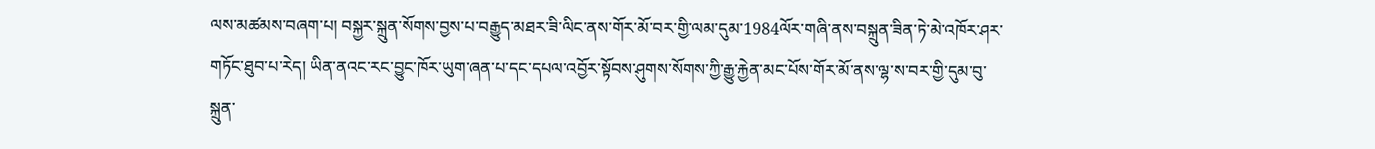ལས་མཚམས་བཞག་པ། བསྐྱར་སྐྲུན་སོགས་བྱས་པ་བརྒྱུད་མཐར་ཟི་ལིང་ནས་གོར་མོ་བར་གྱི་ལམ་དུམ་1984ལོར་གཞི་ནས་བསྐྲུན་ཟིན་ཏེ་མེ་འཁོར་ཤར་གཏོང་ཐུབ་པ་རེད། ཡིན་ནའང་རང་བྱུང་ཁོར་ཡུག་ཞན་པ་དང་དཔལ་འབྱོར་སྟོབས་ཤུགས་སོགས་ཀྱི་རྒྱུ་རྐྱེན་མང་པོས་གོར་མོ་ནས་ལྷ་ས་བར་གྱི་དུམ་བུ་སྐྲུན་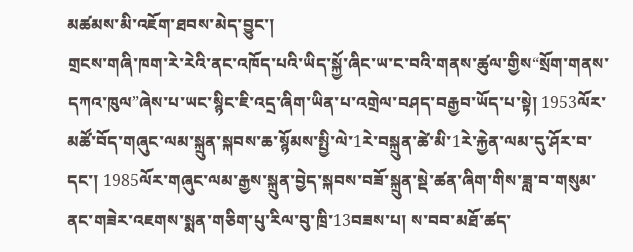མཚམས་མི་འཇོག་ཐབས་མེད་བྱུང་།
གྲངས་གཞི་ཁག་རེ་རེའི་ནང་འཁོད་པའི་ཡིད་སྐྱོ་ཞིང་ཡ་ང་བའི་གནས་ཚུལ་གྱིས“སྲོག་གནས་དཀའ་ཁུལ”ཞེས་པ་ཡང་སྙིང་ཇི་འདྲ་ཞིག་ཡིན་པ་འགྲེལ་བཤད་བརྒྱབ་ཡོད་པ་སྟེ། 1953ལོར་མཚོ་བོད་གཞུང་ལམ་སྐྲུན་སྐབས་ཆ་སྙོམས་སྤྱི་ལེ་1རེ་བསྐྲུན་ཚེ་མི་1རེ་རྐྱེན་ལམ་དུ་ཤོར་བ་དང་། 1985ལོར་གཞུང་ལམ་རྒྱས་སྐྲུན་བྱེད་སྐབས་བཟོ་སྐྲུན་སྡེ་ཚན་ཞིག་གིས་ཟླ་བ་གསུམ་ནང་གཟེར་འཇགས་སྨན་གཅིག་པུ་རིལ་བུ་ཁྲི་13བཟས་པ། ས་བབ་མཐོ་ཚད་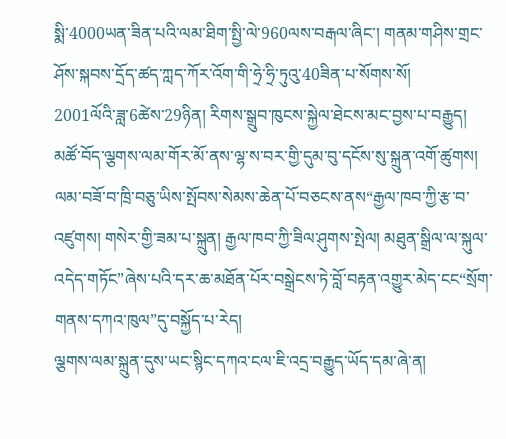སྨི་4000ཡན་ཟིན་པའི་ལམ་ཐིག་སྤྱི་ལེ་960ལས་བརྒལ་ཞིང་། གནམ་གཤིས་གྲང་ཤོས་སྐབས་དྲོད་ཚད་ཀླད་ཀོར་འོག་གི་ཧྲེ་ཧྲི་ཏུའུ་40ཟིན་པ་སོགས་སོ།
2001ལོའི་ཟླ་6ཚེས་29ཉིན། རིགས་སྒྲུབ་ཁུངས་སྐྱེལ་ཐེངས་མང་བྱས་པ་བརྒྱུད། མཚོ་བོད་ལྕགས་ལམ་གོར་མོ་ནས་ལྷ་ས་བར་གྱི་དུམ་བུ་དངོས་སུ་སྐྲུན་འགོ་ཚུགས། ལམ་བཟོ་བ་ཁྲི་བཅུ་ཡིས་སྤོབས་སེམས་ཆེན་པོ་བཅངས་ནས“རྒྱལ་ཁབ་ཀྱི་རྩ་བ་འཛུགས། གསེར་གྱི་ཟམ་པ་སྐྲུན། རྒྱལ་ཁབ་ཀྱི་ཟིལ་ཤུགས་སྤེལ། མཐུན་སྒྲིལ་ལ་སྐུལ་འདེད་གཏོང”ཞེས་པའི་དར་ཆ་མཐོན་པོར་བསྒྲེངས་ཏེ་བློ་བརྟན་འགྱུར་མེད་ངང“སྲོག་གནས་དཀའ་ཁུལ”དུ་བསྐྱོད་པ་རེད།
ལྕགས་ལམ་སྐྲུན་དུས་ཡང་སྙིང་དཀའ་ངལ་ཇི་འདྲ་བརྒྱུད་ཡོད་དམ་ཞེ་ན།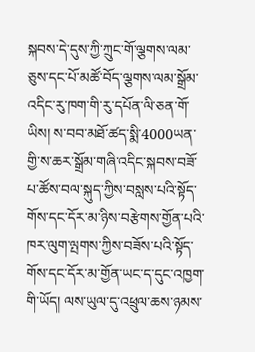སྐབས་དེ་དུས་ཀྱི་ཀྲུང་གོ་ལྕགས་ལམ་ཅུས་དང་པོ་མཚོ་བོད་ལྕགས་ལམ་སྒྲོམ་འདིང་རུ་ཁག་གི་རུ་དཔོན་ལི་ཅན་གོ་ཡིས། ས་བབ་མཐོ་ཚད་སྨི་4000ཡན་གྱི་ས་ཆར་སྒྲོམ་གཞི་འདིང་སྐབས་བཟོ་པ་ཚོས་བལ་སྐུད་ཀྱིས་བསླས་པའི་སྟོད་གོས་དང་དོར་མ་ཉིས་བརྩེགས་གྱོན་པའི་ཁར་ལུག་ལྤགས་ཀྱིས་བཟོས་པའི་སྟོད་གོས་དང་དོར་མ་གྱོན་ཡང་ད་དུང་འཁྱག་གི་ཡོད། ལས་ཡུལ་དུ་འཕྲུལ་ཆས་ཉམས་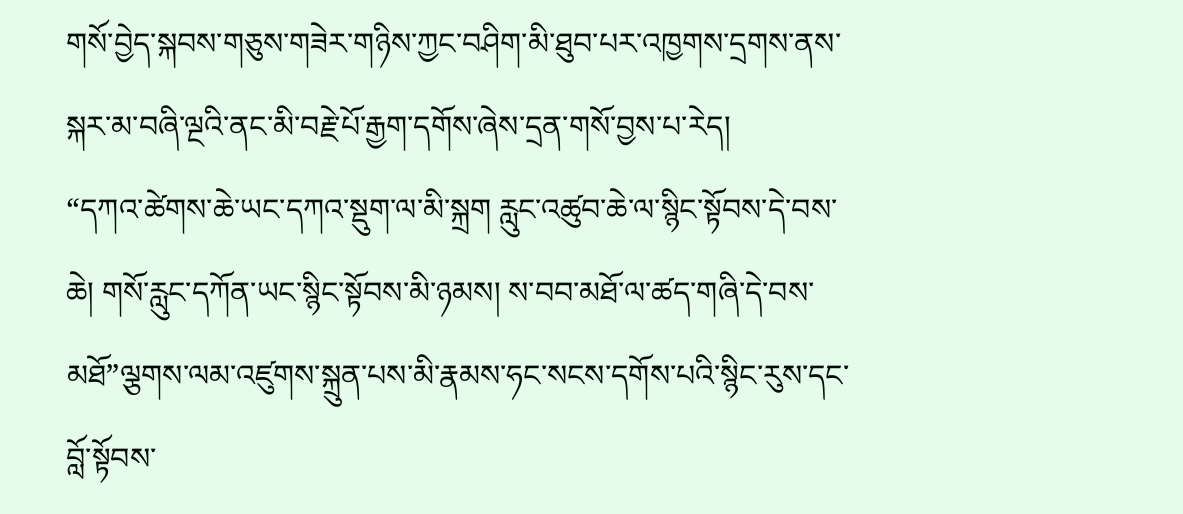གསོ་བྱེད་སྐབས་གཅུས་གཟེར་གཉིས་ཀྱང་བཤིག་མི་ཐུབ་པར་འཁྱགས་དྲགས་ནས་སྐར་མ་བཞི་ལྔའི་ནང་མི་བརྗེ་པོ་རྒྱག་དགོས་ཞེས་དྲན་གསོ་བྱས་པ་རེད།
“དཀའ་ཚེགས་ཆེ་ཡང་དཀའ་སྡུག་ལ་མི་སྐྲག རླུང་འཚུབ་ཆེ་ལ་སྙིང་སྟོབས་དེ་བས་ཆེ། གསོ་རླུང་དཀོན་ཡང་སྙིང་སྟོབས་མི་ཉམས། ས་བབ་མཐོ་ལ་ཚད་གཞི་དེ་བས་མཐོ”ལྕགས་ལམ་འཛུགས་སྐྲུན་པས་མི་རྣམས་ཧང་སངས་དགོས་པའི་སྙིང་རུས་དང་བློ་སྟོབས་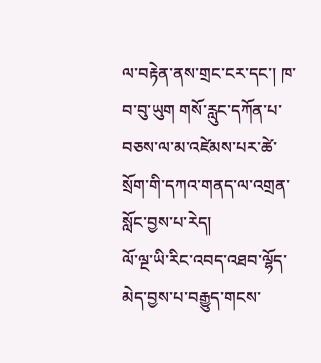ལ་བརྟེན་ནས་གྲང་ངར་དང་། ཁ་བ་བུ་ཡུག གསོ་རླུང་དཀོན་པ་བཅས་ལ་མ་འཛེམས་པར་ཚེ་སྲོག་གི་དཀའ་གནད་ལ་འགྲན་སློང་བྱས་པ་རེད།
ལོ་ལྔ་ཡི་རིང་འབད་འཐབ་ལྷོད་མེད་བྱས་པ་བརྒྱུད་གངས་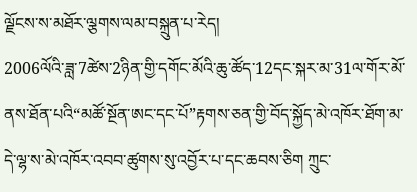ལྗོངས་ས་མཐོར་ལྕགས་ལམ་བསྐྲུན་པ་རེད།
2006ལོའི་ཟླ་7ཚེས་2ཉིན་གྱི་དགོང་མོའི་ཆུ་ཚོད་12དང་སྐར་མ་31ལ་གོར་མོ་ནས་ཐོན་པའི“མཚོ་སྔོན་ཨང་དང་པོ”རྟགས་ཅན་གྱི་བོད་སྐྱོད་མེ་འཁོར་ཐོག་མ་དེ་ལྷ་ས་མེ་འཁོར་འབབ་ཚུགས་སུ་འབྱོར་པ་དང་ཆབས་ཅིག ཀྲུང་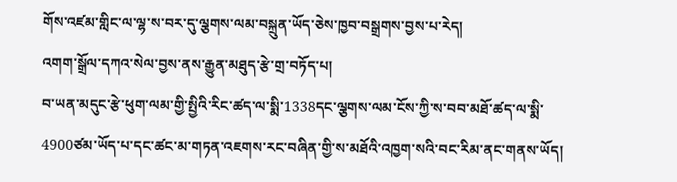གོས་འཛམ་གླིང་ལ་ལྷ་ས་བར་དུ་ལྕགས་ལམ་བསྐྲུན་ཡོད་ཅེས་ཁྱབ་བསྒྲགས་བྱས་པ་རེད།
འགག་སྒྲོལ་དཀའ་སེལ་བྱས་ནས་རྒྱུན་མཐུད་རྩེ་གྲ་བཏོད་པ།
བ་ཡན་མདུང་རྩེ་ཕུག་ལམ་གྱི་སྤྱིའི་རིང་ཚད་ལ་སྨི་1338དང་ལྕགས་ལམ་ངོས་ཀྱི་ས་བབ་མཐོ་ཚད་ལ་སྨི་4900ཙམ་ཡོད་པ་དང་ཚང་མ་གཏན་འཇགས་རང་བཞིན་གྱི་ས་མཐོའི་འཁྱག་སའི་བང་རིམ་ནང་གནས་ཡོད།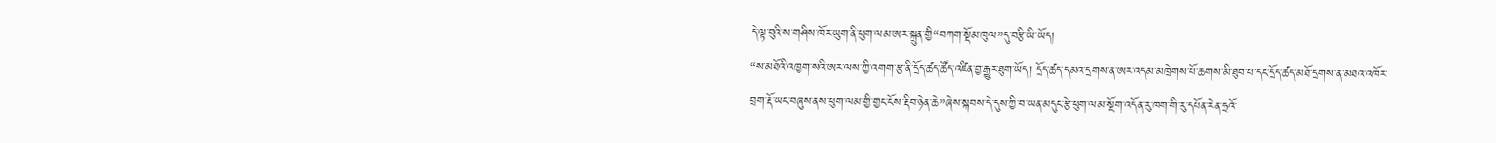དེ་ལྟ་བུའི་ས་གཤིས་ཁོར་ཡུག་ནི་ཕུག་ལམ་ཨར་སྐྲུན་གྱི“བཀག་སྡོམ་ཁུལ”དུ་བརྩི་ཡི་ཡོད།
“ས་མཐོའི་འཁྱག་སའི་ཨར་ལས་ཀྱི་འགག་རྩ་ནི་དྲོད་ཚད་ཚོད་འཛིན་བྱ་རྒྱུར་ཐུག་ཡོད། དྲོད་ཚད་དམའ་དྲགས་ན་ཨར་འདམ་མཁྲེགས་པོ་ཆགས་མི་ཐུབ་པ་དང་དྲོད་ཚད་མཐོ་དྲགས་ན་མཐའ་འཁོར་བྲག་རྡོ་ཡང་བཞུས་ནས་ཕུག་ལམ་གྱི་གྱང་ངོས་རྡིབ་ཉེན་ཆེ”ཞེས་སྐབས་དེ་དུས་ཀྱི་བ་ཡན་མདུང་རྩེ་ཕུག་ལམ་སྔོག་འདོན་རུ་ཁག་གི་རུ་དཔོན་རེན་ཧྲའོ་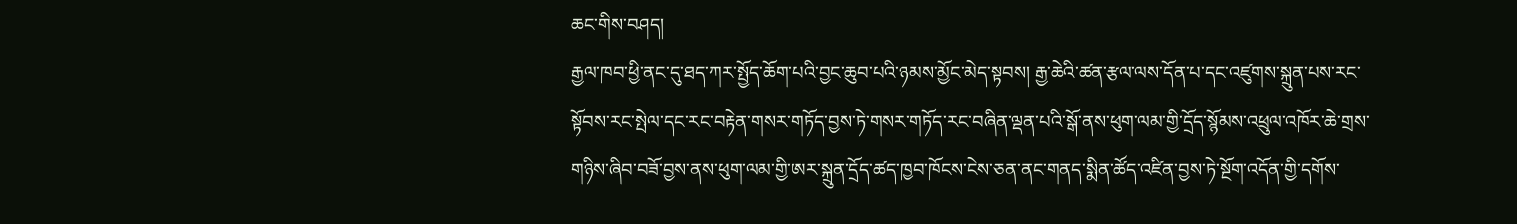ཆང་གིས་བཤད།
རྒྱལ་ཁབ་ཕྱི་ནང་དུ་ཐད་ཀར་སྤྱོད་ཆོག་པའི་བྱང་ཆུབ་པའི་ཉམས་མྱོང་མེད་སྟབས། རྒྱ་ཆེའི་ཚན་རྩལ་ལས་དོན་པ་དང་འཛུགས་སྐྲུན་པས་རང་སྟོབས་རང་སྤེལ་དང་རང་བརྟེན་གསར་གཏོད་བྱས་ཏེ་གསར་གཏོད་རང་བཞིན་ལྡན་པའི་སྒོ་ནས་ཕུག་ལམ་གྱི་དྲོད་སྙོམས་འཕྲུལ་འཁོར་ཆེ་གྲས་གཉིས་ཞིབ་བཟོ་བྱས་ནས་ཕུག་ལམ་གྱི་ཨར་སྐྲུན་དྲོད་ཚད་ཁྱབ་ཁོངས་ངེས་ཅན་ནང་གནད་སྨིན་ཚོད་འཛིན་བྱས་ཏེ་སྔོག་འདོན་གྱི་དགོས་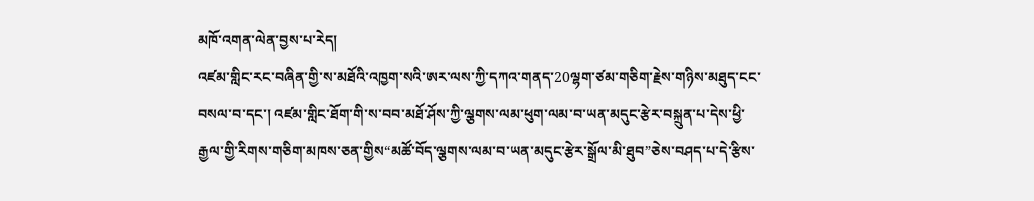མཁོ་འགན་ལེན་བྱས་པ་རེད།
འཛམ་གླིང་རང་བཞིན་གྱི་ས་མཐོའི་འཁྱག་སའི་ཨར་ལས་ཀྱི་དཀའ་གནད་20ལྷག་ཙམ་གཅིག་རྗེས་གཉིས་མཐུད་ངང་བསལ་བ་དང་། འཛམ་གླིང་ཐོག་གི་ས་བབ་མཐོ་ཤོས་ཀྱི་ལྕགས་ལམ་ཕུག་ལམ་བ་ཡན་མདུང་རྩེར་བསྐྲུན་པ་དེས་ཕྱི་རྒྱལ་གྱི་རིགས་གཅིག་མཁས་ཅན་གྱིས“མཚོ་བོད་ལྕགས་ལམ་བ་ཡན་མདུང་རྩེར་སྒྲོལ་མི་ཐུབ”ཅེས་བཤད་པ་དེ་རྩིས་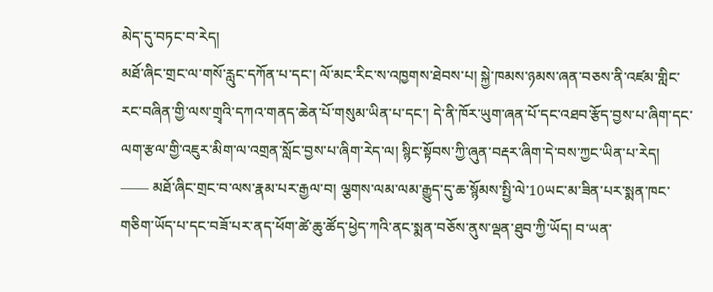མེད་དུ་བཏང་བ་རེད།
མཐོ་ཞིང་གྲང་ལ་གསོ་རླུང་དཀོན་པ་དང་། ལོ་མང་རིང་ས་འཁྱགས་ཐེབས་པ། སྐྱེ་ཁམས་ཉམས་ཞན་བཅས་ནི་འཛམ་གླིང་རང་བཞིན་གྱི་ལས་གྲྭའི་དཀའ་གནད་ཆེན་པོ་གསུམ་ཡིན་པ་དང་། དེ་ནི་ཁོར་ཡུག་ཞན་པོ་དང་འཐབ་རྩོད་བྱས་པ་ཞིག་དང་ལག་རྩལ་གྱི་འཇུར་མིག་ལ་འགྲན་སློང་བྱས་པ་ཞིག་རེད་ལ། སྙིང་སྟོབས་ཀྱི་ཞུན་བརྡར་ཞིག་དེ་བས་ཀྱང་ཡིན་པ་རེད།
—— མཐོ་ཞིང་གྲང་བ་ལས་རྣམ་པར་རྒྱལ་བ། ལྕགས་ལམ་ལམ་རྒྱུད་དུ་ཆ་སྙོམས་སྤྱི་ལེ་10ཡང་མ་ཟིན་པར་སྨན་ཁང་གཅིག་ཡོད་པ་དང་བཟོ་པར་ནད་ཕོག་ཚེ་ཆུ་ཚོད་ཕྱེད་ཀའི་ནང་སྨན་བཅོས་ནུས་ལྡན་ཐུབ་ཀྱི་ཡོད། བ་ཡན་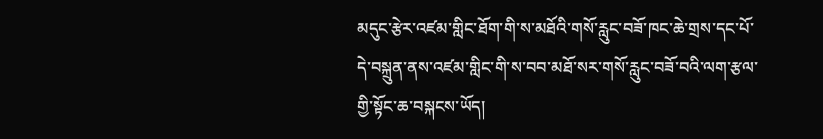མདུང་རྩེར་འཛམ་གླིང་ཐོག་གི་ས་མཐོའི་གསོ་རླུང་བཟོ་ཁང་ཆེ་གྲས་དང་པོ་དེ་བསྐྲུན་ནས་འཛམ་གླིང་གི་ས་བབ་མཐོ་སར་གསོ་རླུང་བཟོ་བའི་ལག་རྩལ་གྱི་སྟོང་ཆ་བསྐངས་ཡོད།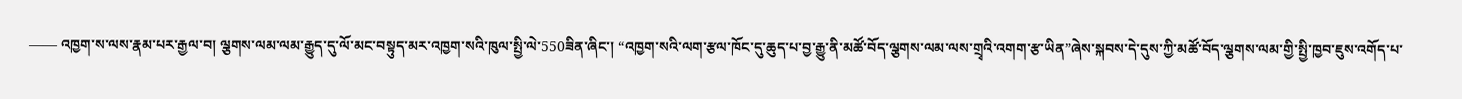—— འཁྱག་ས་ལས་རྣམ་པར་རྒྱལ་བ། ལྕགས་ལམ་ལམ་རྒྱུད་དུ་ལོ་མང་བསྟུད་མར་འཁྱག་སའི་ཁུལ་སྤྱི་ལེ་550ཟིན་ཞིང་། “འཁྱག་སའི་ལག་རྩལ་ཁོང་དུ་ཆུད་པ་བྱ་རྒྱུ་ནི་མཚོ་བོད་ལྕགས་ལམ་ལས་གྲྭའི་འགག་རྩ་ཡིན”ཞེས་སྐབས་དེ་དུས་ཀྱི་མཚོ་བོད་ལྕགས་ལམ་གྱི་སྤྱི་ཁྱབ་ཇུས་འགོད་པ་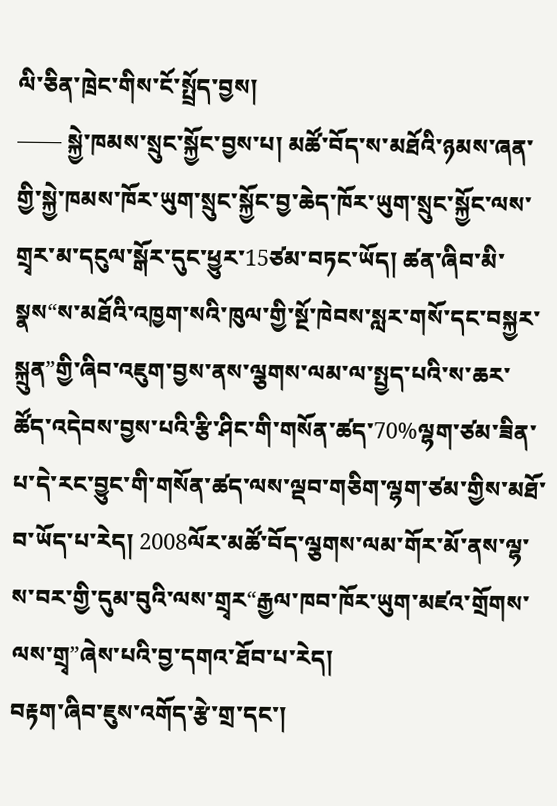ལི་ཅིན་ཁྲེང་གིས་ངོ་སྤྲོད་བྱས།
—— སྐྱེ་ཁམས་སྲུང་སྐྱོང་བྱས་པ། མཚོ་བོད་ས་མཐོའི་ཉམས་ཞན་གྱི་སྐྱེ་ཁམས་ཁོར་ཡུག་སྲུང་སྐྱོང་བྱ་ཆེད་ཁོར་ཡུག་སྲུང་སྐྱོང་ལས་གྲྭར་མ་དངུལ་སྒོར་དུང་ཕྱུར་15ཙམ་བཏང་ཡོད། ཚན་ཞིབ་མི་སྣས“ས་མཐོའི་འཁྱག་སའི་ཁུལ་གྱི་སྔོ་ཁེབས་སླར་གསོ་དང་བསྐྱར་སྐྲུན”གྱི་ཞིབ་འཇུག་བྱས་ནས་ལྕགས་ལམ་ལ་སྤྱད་པའི་ས་ཆར་ཚོད་འདེབས་བྱས་པའི་རྩི་ཤིང་གི་གསོན་ཚད་70%ལྷག་ཙམ་ཟིན་པ་དེ་རང་བྱུང་གི་གསོན་ཚད་ལས་ལྡབ་གཅིག་ལྷག་ཙམ་གྱིས་མཐོ་བ་ཡོད་པ་རེད། 2008ལོར་མཚོ་བོད་ལྕགས་ལམ་གོར་མོ་ནས་ལྷ་ས་བར་གྱི་དུམ་བུའི་ལས་གྲྭར“རྒྱལ་ཁབ་ཁོར་ཡུག་མཛའ་གྲོགས་ལས་གྲྭ”ཞེས་པའི་བྱ་དགའ་ཐོབ་པ་རེད།
བརྟག་ཞིབ་ཇུས་འགོད་རྩེ་གྲ་དང་།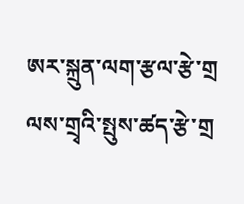ཨར་སྐྲུན་ལག་རྩལ་རྩེ་གྲ ལས་གྲྭའི་སྤུས་ཚད་རྩེ་གྲ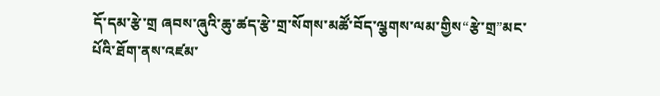དོ་དམ་རྩེ་གྲ ཞབས་ཞུའི་ཆུ་ཚད་རྩེ་གྲ་སོགས་མཚོ་བོད་ལྕགས་ལམ་གྱིས“རྩེ་གྲ”མང་པོའི་ཐོག་ནས་འཛམ་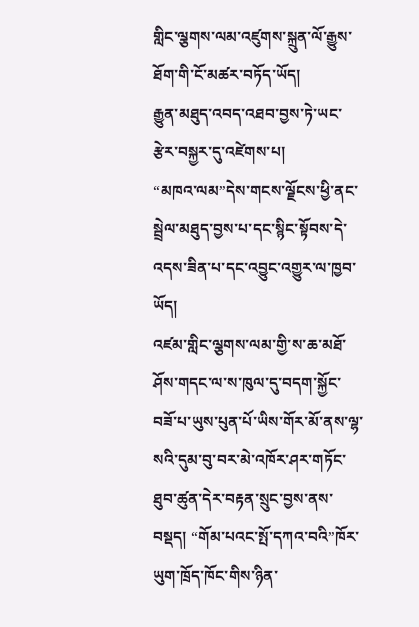གླིང་ལྕགས་ལམ་འཛུགས་སྐྲུན་ལོ་རྒྱུས་ཐོག་གི་ངོ་མཚར་བཏོད་ཡོད།
རྒྱུན་མཐུད་འབད་འཐབ་བྱས་ཏེ་ཡང་རྩེར་བསྐྱར་དུ་འཛེགས་པ།
“མཁའ་ལམ”དེས་གངས་ལྗོངས་ཕྱི་ནང་སྦྲེལ་མཐུད་བྱས་པ་དང་སྙིང་སྟོབས་དེ་འདས་ཟིན་པ་དང་འབྱུང་འགྱུར་ལ་ཁྱབ་ཡོད།
འཛམ་གླིང་ལྕགས་ལམ་གྱི་ས་ཆ་མཐོ་ཤོས་གདང་ལ་ས་ཁུལ་དུ་བདག་སྐྱོང་བཟོ་པ་ཡུས་པུན་པོ་ཡིས་གོར་མོ་ནས་ལྷ་སའི་དུམ་བུ་བར་མེ་འཁོར་ཤར་གཏོང་ཐུབ་ཚུན་དེར་བརྟན་སྲུང་བྱས་ནས་བསྡད། “གོམ་པའང་སྤོ་དཀའ་བའི”ཁོར་ཡུག་ཁྲོད་ཁོང་གིས་ཉིན་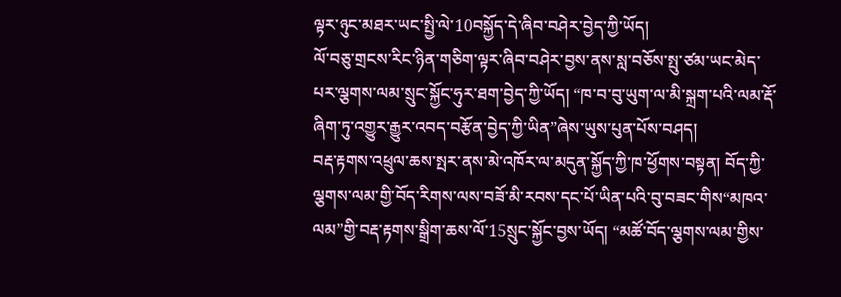ལྟར་ཉུང་མཐར་ཡང་སྤྱི་ལེ་10བསྐྱོད་དེ་ཞིབ་བཤེར་བྱེད་ཀྱི་ཡོད།
ལོ་བཅུ་གྲངས་རིང་ཉིན་གཅིག་ལྟར་ཞིབ་བཤེར་བྱས་ནས་སླ་བཅོས་སྤུ་ཙམ་ཡང་མེད་པར་ལྕགས་ལམ་སྲུང་སྐྱོང་ཧུར་ཐག་བྱེད་ཀྱི་ཡོད། “ཁ་བ་བུ་ཡུག་ལ་མི་སྐྲག་པའི་ལམ་རྡོ་ཞིག་ཏུ་འགྱུར་རྒྱུར་འབད་བརྩོན་བྱེད་ཀྱི་ཡིན”ཞེས་ཡུས་པུན་པོས་བཤད།
བརྡ་རྟགས་འཕྲུལ་ཆས་སྤར་ནས་མེ་འཁོར་ལ་མདུན་སྐྱོད་ཀྱི་ཁ་ཕྱོགས་བསྟན། བོད་ཀྱི་ལྕགས་ལམ་གྱི་བོད་རིགས་ལས་བཟོ་མི་རབས་དང་པོ་ཡིན་པའི་བུ་བཟང་གིས“མཁའ་ལམ”གྱི་བརྡ་རྟགས་སྒྲིག་ཆས་ལོ་15སྲུང་སྐྱོང་བྱས་ཡོད། “མཚོ་བོད་ལྕགས་ལམ་གྱིས་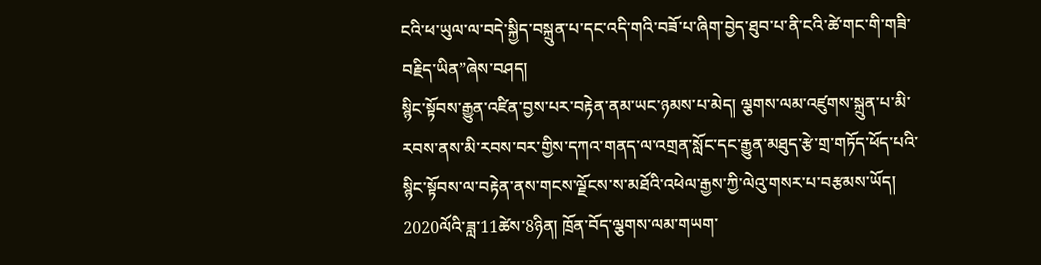ངའི་ཕ་ཡུལ་ལ་བདེ་སྐྱིད་བསྐྲུན་པ་དང་འདི་གའི་བཟོ་པ་ཞིག་བྱེད་ཐུབ་པ་ནི་ངའི་ཚེ་གང་གི་གཟི་བརྗིད་ཡིན”ཞེས་བཤད།
སྙིང་སྟོབས་རྒྱུན་འཛིན་བྱས་པར་བརྟེན་ནམ་ཡང་ཉམས་པ་མེད། ལྕགས་ལམ་འཛུགས་སྐྲུན་པ་མི་རབས་ནས་མི་རབས་བར་གྱིས་དཀའ་གནད་ལ་འགྲན་སློང་དང་རྒྱུན་མཐུད་རྩེ་གྲ་གཏོད་ཕོད་པའི་སྙིང་སྟོབས་ལ་བརྟེན་ནས་གངས་ལྗོངས་ས་མཐོའི་འཕེལ་རྒྱས་ཀྱི་ལེའུ་གསར་པ་བརྩམས་ཡོད།
2020ལོའི་ཟླ་11ཚེས་8ཉིན། ཁྲོན་བོད་ལྕགས་ལམ་གཡག་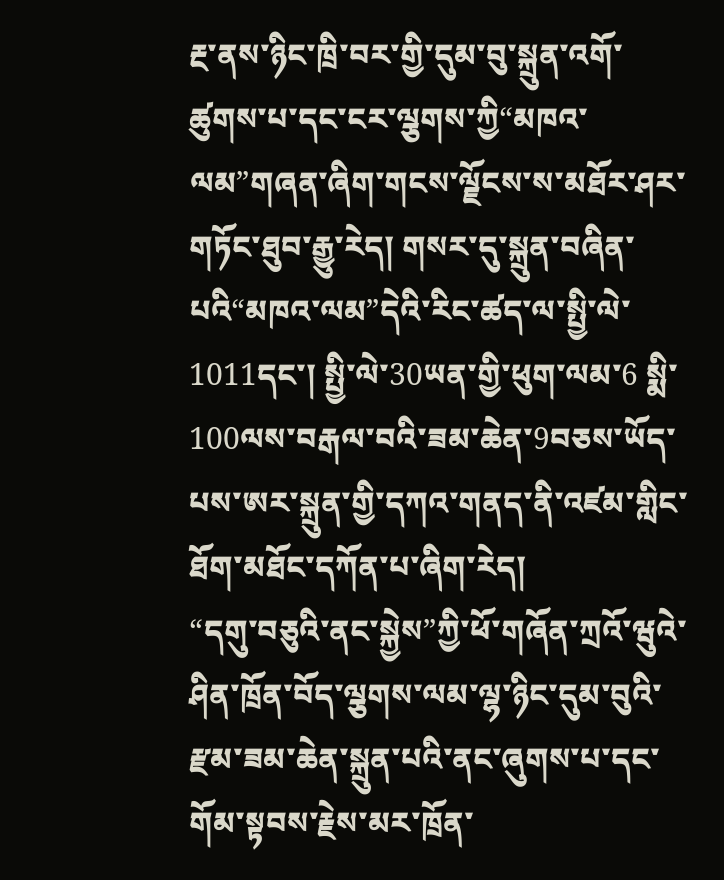རྔ་ནས་ཉིང་ཁྲི་བར་གྱི་དུམ་བུ་སྐྲུན་འགོ་ཚུགས་པ་དང་ངར་ལྕགས་ཀྱི“མཁའ་ལམ”གཞན་ཞིག་གངས་ལྗོངས་ས་མཐོར་ཤར་གཏོང་ཐུབ་རྒྱུ་རེད། གསར་དུ་སྐྲུན་བཞིན་པའི“མཁའ་ལམ”དེའི་རིང་ཚད་ལ་སྤྱི་ལེ་1011དང་། སྤྱི་ལེ་30ཡན་གྱི་ཕུག་ལམ་6 སྨི་100ལས་བརྒལ་བའི་ཟམ་ཆེན་9བཅས་ཡོད་པས་ཨར་སྐྲུན་གྱི་དཀའ་གནད་ནི་འཛམ་གླིང་ཐོག་མཐོང་དཀོན་པ་ཞིག་རེད།
“དགུ་བཅུའི་ནང་སྐྱེས”ཀྱི་ཕོ་གཞོན་ཀྲའོ་ཝུའེ་ཤིན་ཁྲོན་བོད་ལྕགས་ལམ་ལྷ་ཉིང་དུམ་བུའི་རྫམ་ཟམ་ཆེན་སྐྲུན་པའི་ནང་ཞུགས་པ་དང་གོམ་སྟབས་རྗེས་མར་ཁྲོན་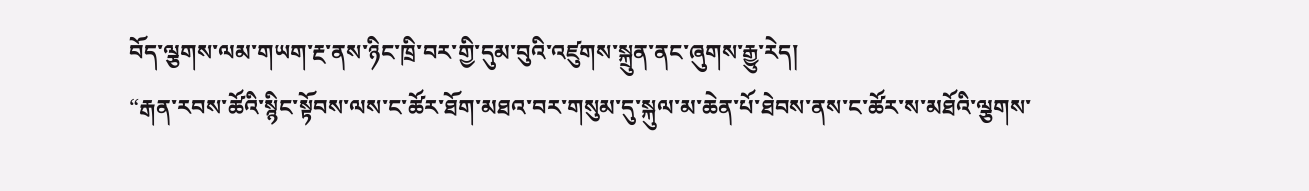བོད་ལྕགས་ལམ་གཡག་རྔ་ནས་ཉིང་ཁྲི་བར་གྱི་དུམ་བུའི་འཛུགས་སྐྲུན་ནང་ཞུགས་རྒྱུ་རེད།
“རྒན་རབས་ཚོའི་སྙིང་སྟོབས་ལས་ང་ཚོར་ཐོག་མཐའ་བར་གསུམ་དུ་སྐུལ་མ་ཆེན་པོ་ཐེབས་ནས་ང་ཚོར་ས་མཐོའི་ལྕགས་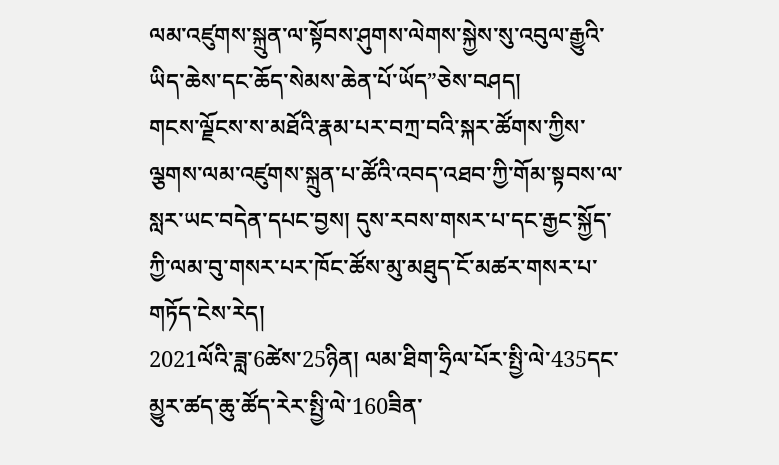ལམ་འཛུགས་སྐྲུན་ལ་སྟོབས་ཤུགས་ལེགས་སྐྱེས་སུ་འབུལ་རྒྱུའི་ཡིད་ཆེས་དང་ཆོད་སེམས་ཆེན་པོ་ཡོད”ཅེས་བཤད།
གངས་ལྗོངས་ས་མཐོའི་རྣམ་པར་བཀྲ་བའི་སྐར་ཚོགས་ཀྱིས་ལྕགས་ལམ་འཛུགས་སྐྲུན་པ་ཚོའི་འབད་འཐབ་ཀྱི་གོམ་སྟབས་ལ་སླར་ཡང་བདེན་དཔང་བྱས། དུས་རབས་གསར་པ་དང་རྒྱང་སྐྱོད་ཀྱི་ལམ་བུ་གསར་པར་ཁོང་ཚོས་མུ་མཐུད་ངོ་མཚར་གསར་པ་གཏོད་ངེས་རེད།
2021ལོའི་ཟླ་6ཚེས་25ཉིན། ལམ་ཐིག་ཧྲིལ་པོར་སྤྱི་ལེ་435དང་མྱུར་ཚད་ཆུ་ཚོད་རེར་སྤྱི་ལེ་160ཟིན་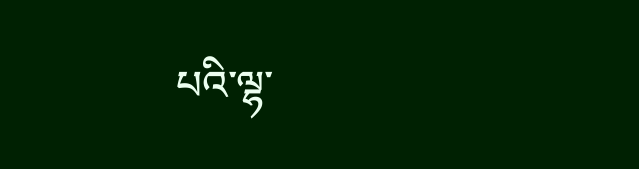པའི་ལྷ་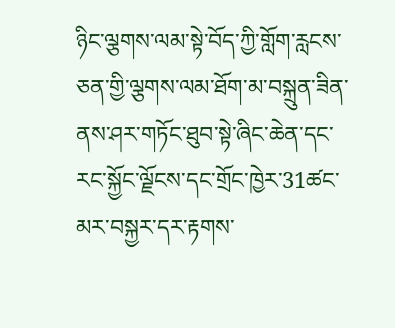ཉིང་ལྕགས་ལམ་སྟེ་བོད་ཀྱི་གློག་རླངས་ཅན་གྱི་ལྕགས་ལམ་ཐོག་མ་བསྐྲུན་ཟིན་ནས་ཤར་གཏོང་ཐུབ་སྟེ་ཞིང་ཆེན་དང་རང་སྐྱོང་ལྗོངས་དང་གྲོང་ཁྱེར་31ཚང་མར་བསྐྱར་དར་རྟགས་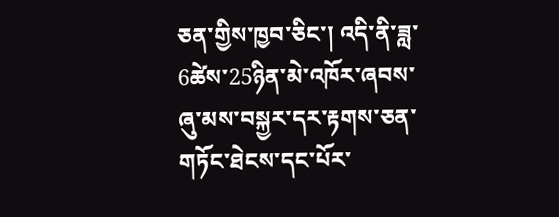ཅན་གྱིས་ཁྱབ་ཅིང་། འདི་ནི་ཟླ་6ཚེས་25ཉིན་མེ་འཁོར་ཞབས་ཞུ་མས་བསྐྱར་དར་རྟགས་ཅན་གཏོང་ཐེངས་དང་པོར་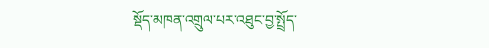སྡོད་མཁན་འགྲུལ་པར་འཐུང་བྱ་སྤྲོད་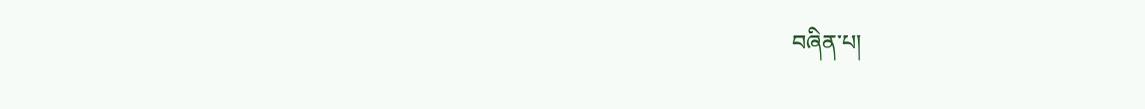བཞིན་པ།